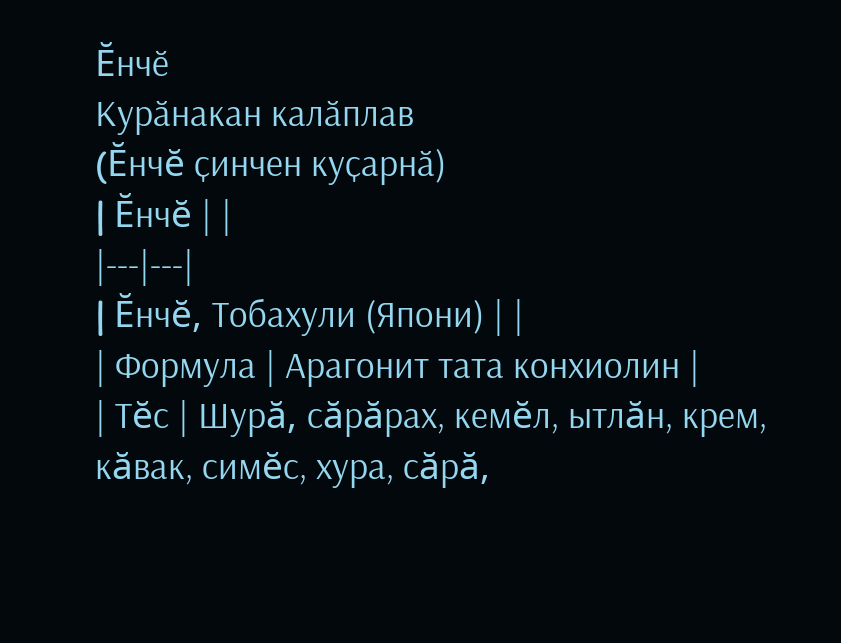Ĕнчӗ
Курӑнакан калӑплав
(Ĕнчĕ ҫинчен куҫарнӑ)
| Ĕнчĕ | |
|---|---|
| Ĕнчĕ, Тобахули (Япони) | |
| Формула | Арагонит тата конхиолин |
| Тĕс | Шурă, сăрăрах, кемĕл, ытлăн, крем, кăвак, симĕс, хура, сăрă,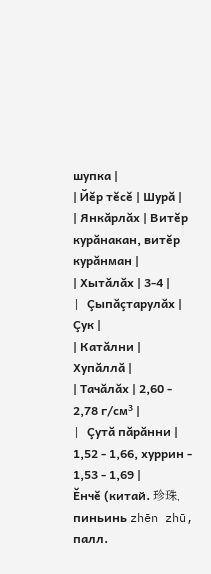шупка |
| Йĕр тĕсĕ | Шурă |
| Янкăрлăх | Витĕр курăнакан, витĕр курăнман |
| Хытăлăх | 3-4 |
| Çыпăçтарулăх | Çук |
| Катăлни | Хупăллă |
| Тачăлăх | 2,60 - 2,78 г/см³ |
| Çутă пăрăнни | 1,52 - 1,66, хуррин - 1,53 - 1,69 |
Ĕнчĕ (китай. 珍珠, пиньинь zhēn zhū, палл.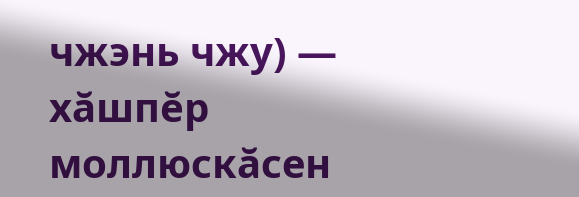чжэнь чжу) — хăшпĕр моллюскăсен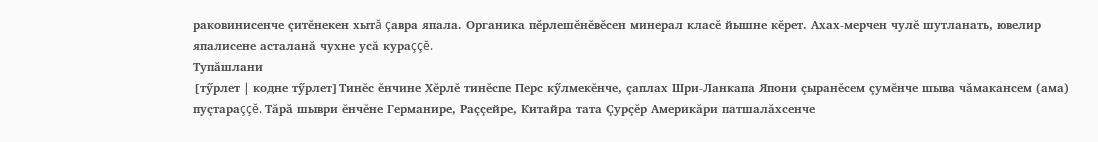раковинисенче çитĕнекен хытă çавра япала. Органика пĕрлешĕнĕвĕсен минерал класĕ йышне кĕрет. Ахах-мерчен чулĕ шутланать, ювелир япалисене асталанă чухне усă кураççĕ.
Тупăшлани
[тӳрлет | кодне тӳрлет]Тинĕс ĕнчине Хĕрлĕ тинĕспе Перс кӳлмекĕнче, çаплах Шри-Ланкапа Япони çыранĕсем çумĕнче шыва чăмакансем (ама) пуçтараççĕ. Тăрă шыври ĕнчĕне Германире, Раççейре, Китайра тата Çурçĕр Америкăри патшалăхсенче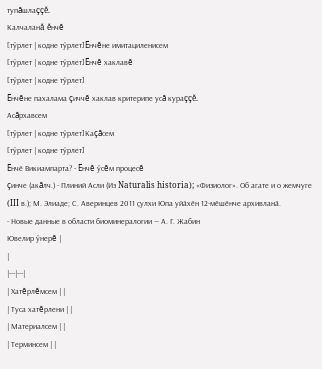тупăшлаççĕ.
Калчаланă ĕнчĕ
[тӳрлет | кодне тӳрлет]Ĕнчĕне имитациленисем
[тӳрлет | кодне тӳрлет]Ĕнчĕ хаклавĕ
[тӳрлет | кодне тӳрлет]
Ĕнчĕне пахалама çиччĕ хаклав критерипе усă кураççĕ.
Асăрхавсем
[тӳрлет | кодне тӳрлет]Каçăсем
[тӳрлет | кодне тӳрлет]
Ĕнчӗ Викиампарта? - Ĕнчĕ ӳсĕм процесĕ
çинче (акăлч.) - Плиний Асли (Из Naturalis historia); «Физиолог». Об агате и о жемчуге (III в.); М. Элиаде; С. Аверинцев 2011 ҫулхи Юпа уйӑхӗн 12-мӗшӗнче архивланӑ.
- Новые данные в области биоминералогии — А. Г. Жабин
Ювелир ӳнерĕ |
|
|---|---|
| Хатĕрлĕмсем | |
| Туса хатĕрлени | |
| Материалсем | |
| Терминсем | |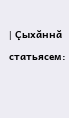| Çыхăннă статьясем: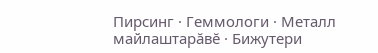Пирсинг · Геммологи · Металл майлаштарăвĕ · Бижутери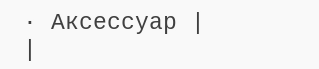· Аксессуар | |